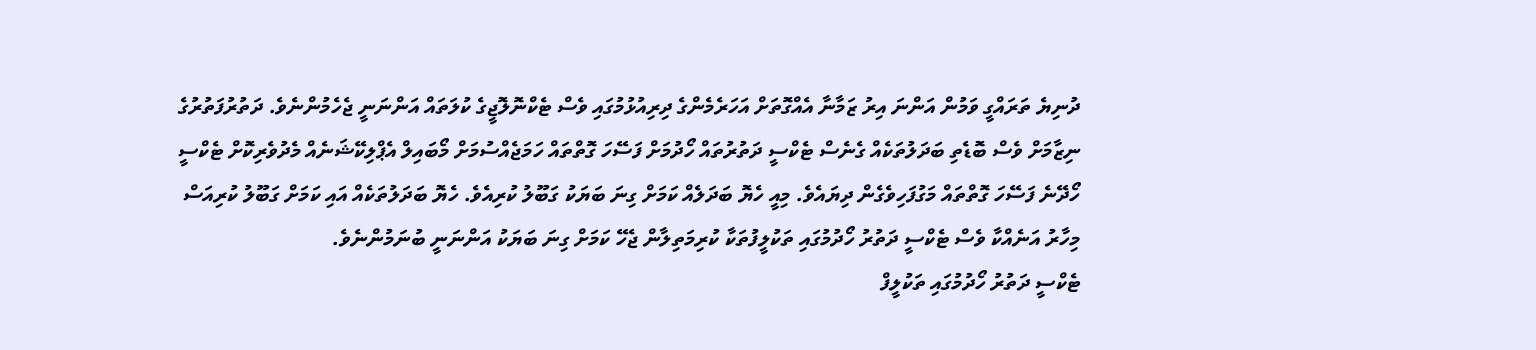ދުނިޔެ ތަރައްގީ ވަމުން އަންނަ އިރު ޒަމާނާ އެއްގޮތަށް އަހަރެމެންގެ ދިރިއުޅުމުގައި ވެސް ޓެކްނޮލޮޖީގެ ކުލަތައް އަންނަނީ ޖެހެމުންނެވެ. ދަތުރުފަތުރުގެ ނިޒާމަށް ވެސް ބޮޑެތި ބަދަލުތަކެއް ގެނެސް ޓެކްސީ ދަތުރުތައް ހޯދުމަށް ފަސޭހަ ގޮތްތައް ހަމަޖެއްސުމަށް މޯބައިލް އެޕްލިކޭޝަނެއް މެދުވެރިކޮށް ޓެކްސީ ހޯދޭނެ ފަސޭހަ ގޮތްތައް މަގުފަހިވެގެން ދިޔައެވެ. މިއީ ހެޔޮ ބަދަލެއް ކަމަށް ގިނަ ބަޔަކު ގަބޫލު ކުރިއެވެ. ހެޔޮ ބަދަލުތަކެއް އައި ކަމަށް ގަބޫލު ކުރިއަސް މިހާރު އަނެއްކާ ވެސް ޓެކްސީ ދަތުރު ހޯދުމުގައި ތަކުލީފުތަކާ ކުރިމަތިލާން ޖެހޭ ކަމަށް ގިނަ ބަޔަކު އަންނަނީ ބުނަމުންނެވެ.
ޓެކްސީ ދަތުރު ހޯދުމުގައި ތަކުލީފް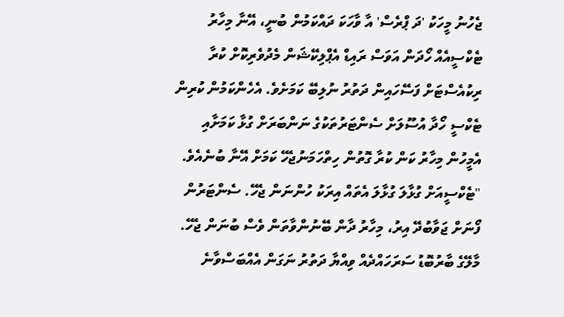ޖެހުނު މީހަކު 'ދަ ޕްރެސް' އާ ވާހަކަ ދައްކަމުން ބުނީ، އޭނާ މިހާރު ޓެކްސީއެއް ހޯދަން އަވަސް ރައިޑް އެޕްލިކޭޝަން މެދުވެރިކޮށް ކުރާ ރިކުއެސްޓަށް ފަސޭހައިން ދަތުރު ނުލިބޭ ކަމަށެވެ. އެހެންކަމުން ކުރިން ޓެކްސީ ހޯދާ އުސޫލަށް ސެންޓަރުތަކުގެ ނަންބަރަށް ގުޅާ ކަމަށާއި އެމީހުން މިހާރު ކަން ކުރާ ގޮތުން ހިތްހަމަނުޖެހޭ ކަމަށް އޭނާ ބުނެއެވެ.
"ޓެކްސީއަށް ގުޅާލަ ގުޅާލަ އެތައް އިރަކު ހުންނަން ޖެހޭ. ސެންޓަރުން ފޯނަށް ޖަވާބުދޭ އިރު، މިހާރު ދާން ބޭނުންވާތަން ވެސް ބުނަން ޖެހޭ. މާލޭގެ ބާރުބޮޑު ސަރަހައްދެއް ވިއްޔާ ދަތުރު ނަގަން އެއްބަސްވާނެ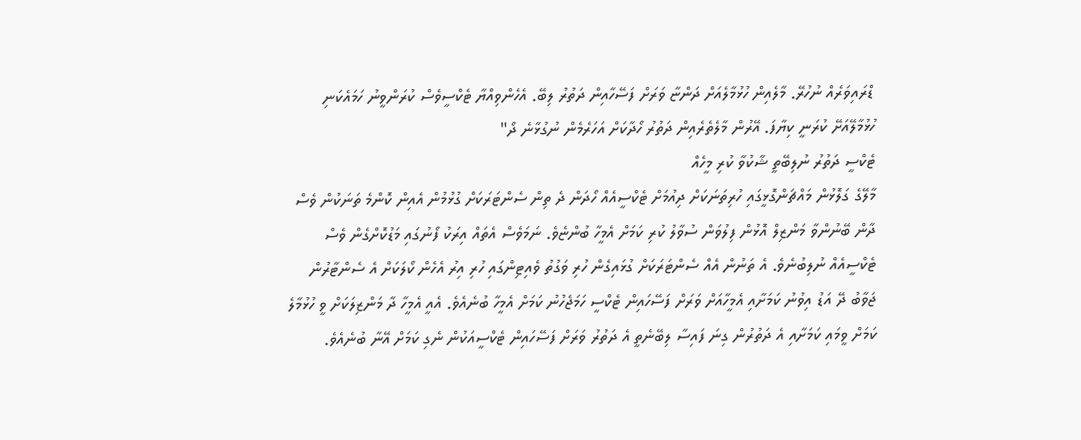ޑްރައިވަރެއް ނުހުރޭ. މާލެއިން ހުޅުމާލެއަށް ދަންޏާ ވަރަށް ފަސޭހާއިން ދަތުރު ލިބޭ. އެހެންވިއްޔާ ޓެކްސީވެސް ކުރަންވީނު ހަމައެކަނި ހުޅުމާލޭއަށޭ ކުރަނީ ކިޔާފަ. އޭރުން މާލެތެރެއިން ދަތުރު ހޯދާކަށް އަހަރެމެން ނުގުޅާނެ ދޯ"
ޓެކްސީ ދަތުރު ނުލިބޭތީ ޝާކުވާ ކުރި މީހެއް
މާލޭގެ ގަލޮޅުން މައްޗަންގޮޅީގައި ހުރިތަނަކަށް ދިއުމަށް ޓެކްސީއެއް ހޯދަން ދެ ތިން ސެންޓަރަކަށް ގުޅުމުން އެއިން ކޮންމެ ތަނަކުން ވެސް ދާން ބޭނުންވާ މަންޒިލް އޮޅުން ފިލުވަން ސުވާލު ކުރި ކަމަށް އެމީހާ ބުންޏެވެ. ނަމަވެސް އެތައް އިރަކު ފޯނުގައި މަޑުކޮށްގެން ވެސް ޓެކްސީއެއް ނުލިބުނެވެ. އެ ތަނުން އެއް ސެންޓަރަކަށް ގުޅައިގެން ހުރި ވަގުތު ވެއިޓިންގައި ހުރި އިރު އެހެން ކޯލަކަށް އެ ސެންޓާރުން ޖަވާބު ދޭ އަޑު އިވުނު ކަމަށާއި އެމީހާއަށް ވަރަށް ފަސޭހައިން ޓެކްސީ ހަމަޖެހުނު ކަމަށް އެމީހާ ބުނެއެވެ. އެއީ އެމީހާ ދާ މަންޒިލަކަށް ވީ ހުޅުމާލެ ކަމަށް ވީމައި ކަމަށާއި އެ ދަތުރުން ގިނަ ފައިސާ ލިބޭނެތީ އެ ދަތުރު ވަރަށް ފަސޭހައިން ޓެކްސީއަކުން ނެގި ކަމަށް އޭނާ ބުނެއެވެ.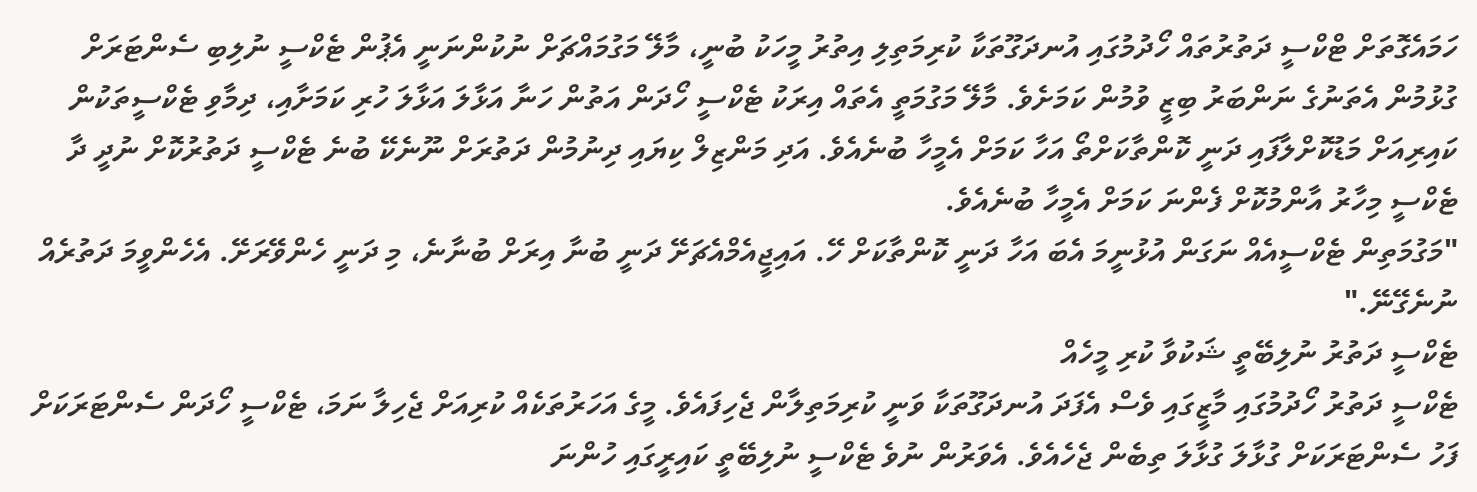ހަމައެގޮތަށް ޓްކްސީ ދަތުރުތައް ހޯދުމުގައި އުނދަގޫތަކާ ކުރިމަތިލި އިތުރު މީހަކު ބުނީ، މާލޭ މަގުމައްޗަށް ނުކުންނަނީ އެޕުން ޓެކްސީ ނުލިބި ސެންޓަރަށް ގުޅުމުން އެތަނުގެ ނަންބަރު ބިޒީ ވުމުން ކަމަށެވެ. މާލޭ މަގުމަތީ އެތައް އިރަކު ޓެކްސީ ހޯދަން އަތުން ހަނާ އަޅާލަ އަޅާލަ ހުރި ކަމަށާއި، ދިމާވި ޓެކްސީތަކުން ކައިރިއަށް މަޑުކޮށްލާފައި ދަނީ ކޮންތާކަށްތޯ އަހާ ކަމަށް އެމީހާ ބުނެއެވެ. އަދި މަންޒިލް ކިޔައި ދިނުމުން ދަތުރަށް ނޫނެކޭ ބުނެ ޓެކްސީ ދަތުރުކޮށް ނުދީ ދާ ޓެކްސީ މިހާރު އާންމުކޮށް ފެންނަ ކަމަށް އެމީހާ ބުނެއެވެ.
"މަގުމަތިން ޓެކްސީއެއް ނަގަން އުޅުނީމަ އެބަ އަހާ ދަނީ ކޮންތާކަށް ހޭ. އައިޖީއެމްއެޗަށޭ ދަނީ ބުނާ އިރަށް ބުނާނެ، މި ދަނީ ހެންވޭރަށޭ. އެހެންވީމަ ދަތުރެއް ނުނެގޭނޭ."
ޓެކްސީ ދަތުރު ނުލިބޭތީ ޝަކުވާ ކުރި މީހެއް
ޓެކްސީ ދަތުރު ހޯދުމުގައި މާޒީގައި ވެސް އެފަދަ އުނދަގޫތަކާ ވަނީ ކުރިމަތިލާން ޖެހިފައެވެ. މީގެ އަހަރުތަކެއް ކުރިއަށް ޖެހިލާ ނަމަ، ޓެކްސީ ހޯދަން ސެންޓަރަކަށް ފަހު ސެންޓަރަކަށް ގުޅާލަ ގުޅާލަ ތިބެން ޖެހެއެވެ. އެވަރުން ނުވެ ޓެކްސީ ނުލިބޭތީ ކައިރީގައި ހުންނަ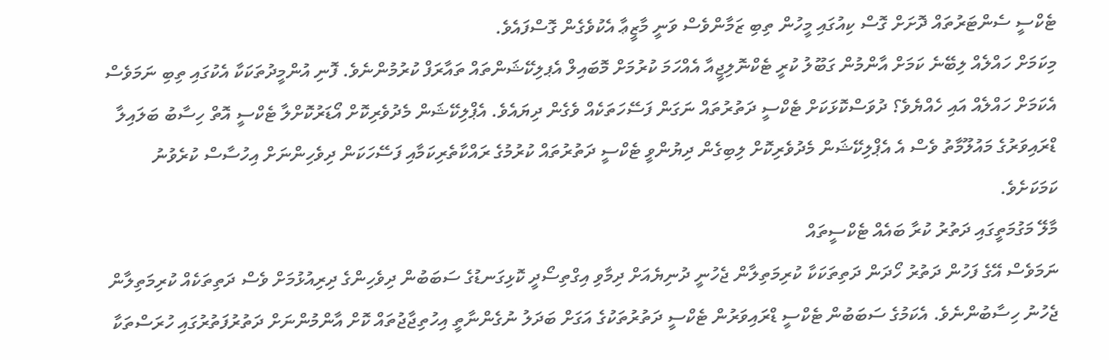ޓެކްސީ ސެންޓަރުތައް ދޮށަށް ގޮސް ކިއުގައި މީހުން ތިބި ޒަމާންވެސް ވަނީ މާޒީޢާ އެކުވެގެން ގޮސްފައެވެ.
މިކަމަށް ހައްލެއް ލިބޭނެ ކަމަށް އާންމުން ގަބޫލު ކުރީ ޓެކްނޮލިޖީއާ އެއްހަމަ ކުރުމަށް މޮބައިލް އެޕލިކޭޝަންތައް ތައާރަފް ކުރުމުންނެވެ. ފޮނި އުންމީދުތަކަކާ އެކުގައި ތިބި ނަމަވެސް އެކަމަށް ހައްލެއް އައި ހެއްޔެވެ؟ ދުވަސްކޮޅަކަށް ޓެކްސީ ދަތުރުތައް ނަގަން ފަސޭހަތަކެއް ވެގެން ދިޔައެވެ. އެޕްލިކޭޝަން މެދުވެރިކޮށް އޯޑަރުކޮށްލާ ޓެކްސީ އޮތް ހިސާބު ބަލައިލާ ޑްރައިވަރުގެ މައުލޫމާތު ވެސް އެ އެޕްލިކޭޝަން މެދުވެރިކޮށް ލިބިގެން ދިޔުންވީ ޓެކްސީ ދަތުރުތައް ކުރުމުގެ ރައްކާތެރިކަމާއި ފަސޭހަކަން ދިވެހިންނަށް އިހުސާސް ކުރެވުނު ކަމަކަށެވެ.
މާލޭ މަގުމަތީގައި ދަތުރު ކުރާ ބައެއް ޓެކްސީތައް
ނަމަވެސް އޭގެ ފަހުން ދަތުރު ހޯދަން ދަތިތަކަކާ ކުރިމަތިލާން ޖެހުނީ ދުނިޔެއަށް ދިމާވި އިގްތިސޯދީ ކޮޅިގަނޑުގެ ސަބަބުން ދިވެހިންގެ ދިރިއުޅުމަށް ވެސް ދަތިތަކެއް ކުރިމަތިލާން ޖެހުނު ހިސާބުންނެވެ. އެކަމުގެ ސަބަބުން ޓެކްސީ ޑްރައިވަރުން ޓެކްސީ ދަތުރުތަކުގެ އަގަށް ބަދަލު ނުގެންނާތީ އިހުތިޖާޖުތައް ކޮށް އާންމުންނަށް ދަތުރުފަތުރުގައި ހުރަސްތަކާ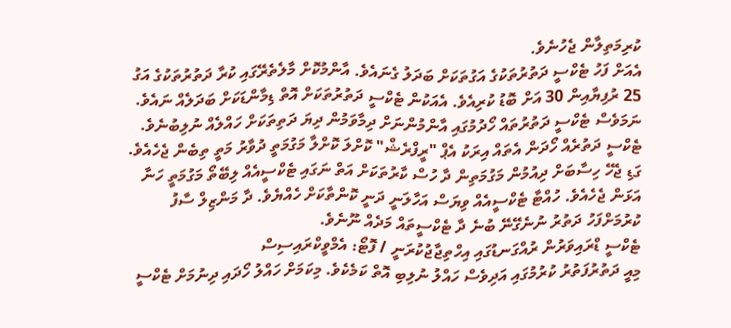ކުރިމަތިލާން ޖެހުނެވެ.
އެއަށް ފަހު ޓެކްސީ ދަތުރުތަކުގެ އަގުތަކަށް ބަދަލު ގެނައެވެ. އާންމުކޮށް މާލެތެރޭގައި ކުރާ ދަތުރުތަކުގެ އަގު 25 ރުފިޔާއިން 30 އަށް ބޮޑު ކުރިއެވެ. އެއަކުން ޓެކްސީ ދަތުރުތަކަށް އޮތް ޑިމާންޑަކަށް ބަދަލެއް ނައެވެ. ނަމަވެސް ޓެކްސީ ދަތުރުތައް ހޯދުމުގައި އާންމުންނަށް ދިމާވަމުން ދިޔަ ދަތިތަކަށް ހައްލެއް ނުލިބުނެވެ. ޓެކްސީ ދަތުރެއް ހޯދަން އެތައް އިރަކު އެޕް "ރީފްރެޝް" ކޮށްލަ ކޮށްލާ މަގުމަތީ ދުވާރު މަތީ ތިބެން ޖެހެއެވެ. ގަޑި ޖެހޭ ހިސާބަށް ދިއުމުން މަގުމަތިން ދާ ހުސް ކާރުތަކަށް އަތް ނަގައި ޓެކްސީއެއް ލިބޭތޯ މަގުމަތީ ހަނާ އަޅަން ޖެހެއެވެ. ހުއްޓާ ޓެކްސީއެއް ވިޔަސް އަހާލަނީ ދަނީ ކޮންތާކަށް ހެއްޔެވެ. ދާ މަންޒިލް ސާފު ކުރުމަށްފަހު ދަތުރު ނުނެގޭނޭ ބުނެ ދާ ޓެކްސީތައް މަދެއް ނޫނެވެ.
ޓެކްސީ ޑްރައިވަރުން ރުއްގަނޑުގައި އިހްތިޖާޖުކުރަނީ / ފޮޓޯ: އެމްވީކްރައިސިސް
މިއީ ދަތުރުފަތުރު ކުރުމުގައި އަދިވެސް ހައްލު ނުލިބި އޮތް ކަމެކެވެ. މިކަމަށް ހައްލު ހޯދައި ދިނުމަށް ޓެކްސީ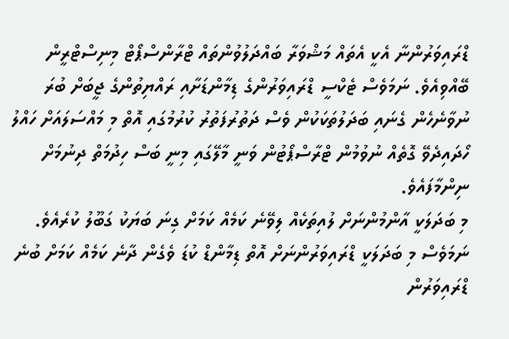ޑްރައިވަރުންނާ އެކީ އެތައް މަޝްވަރާ ބައްދަލުވުންތައް ޓްރާންސްޕޯޓް މިނިސްޓްރީން ބޭއްވިއެވެ. ނަމަވެސް ޓެކްސީ ޑްރައިވަރުންގެ ޑިމާންޑަށާއި ރައްޔިތުންގެ ޖީބަށް ބުރަ ނުވާނެހެން ގެނައި ބަދަލުތަކަކުން ވެސް ދަތުރުފަތުރު ކުރުމުގައި އޮތް މި މައްސަލައަށް ހައްލު ހޯދައިދެވޭ ގޮތެއް ނުވުމުން ޓްރާސްޕޯޓުން ވަނީ މާލޭގައި މިނީ ބަސް ހިދުމަތް ދިނުމަށް ނިންމާފައެވެ.
މި ބަދަލަކީ އާންމުންނަށް ލުއިތަކެއް ލިވޭނެ ކަމެއް ކަމަށް ގިނަ ބަޔަކު ގަބޫލު ކުރެއެވެ. ނަމަވެސް މި ބަދަލަކީ ޑްރައިވަރުންނަށް އޮތް ޑިމާންޑް ކުޑަ ވެގެން ދާނެ ކަމެއް ކަމަށް ބުނެ ޑްރައިވަރުން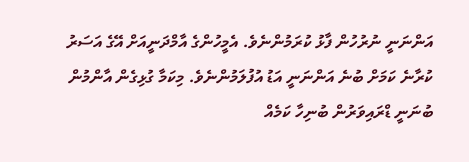އަންނަނީ ނުރުހުން ފާޅު ކުރަމުންނެވެ. އެމީހުންގެ އާމްދަނީއަށް އޭގެ އަސަރު ކުރާނެ ކަމަށް ބުނެ އަންނަނީ އަޑު އުފުލަމުންނެވެ. މިކަމާ ގުޅިގެން އާންމުން ބުނަނީ ޑްރައިވަރުން ބުނިހާ ކަމެއް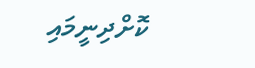ކޮށްދިނީމައި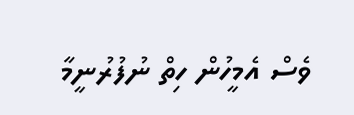ވެސް އެމީހުން ހިތް ނުފުރުނީމާ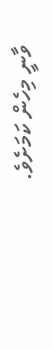ވާނީ މިހެން ކަމަށެވެ.